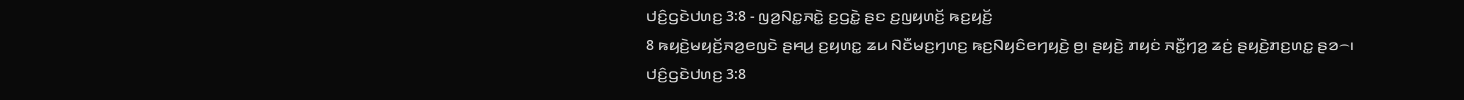ꤓꤢꤨ꤬ꤞꤢꤧꤓꤛꤢ꤬ 3:8 - ꤜꤤ꤬ꤡꤢ꤭ꤏꤢꤧ꤭ ꤢ꤬ꤞꤢꤧ꤭ ꤔꤢ ꤢ꤬ꤜꤟꤛꤢꤩ꤬ ꤒꤢ꤬ꤟꤢꤩ꤬
8 ꤒꤟꤢꤧ꤬ꤗꤟꤢꤩ꤬ꤏꤤ꤬ꤕꤜꤢꤧ ꤔꤌꤣ꤬ ꤢ꤬ꤟꤛꤢ꤭ ꤘꤣ ꤡꤢꤪꤗꤢ꤬ꤚꤛꤢ꤬ ꤒꤢ꤬ꤡꤟꤢꤨꤕꤚꤟꤢꤧ꤬ ꤥ꤬꤯ ꤔꤟꤢꤧ꤬ ꤊꤟꤢꤦ ꤏꤢꤪ꤭ꤚꤤ꤬ ꤘꤢꤦ꤬ ꤔꤟꤢꤧ꤬ꤊꤢ꤬ꤛꤢ꤭ ꤔꤤ꤮꤯
ꤓꤢꤨ꤬ꤞꤢꤧꤓꤛꤢ꤬ 3:8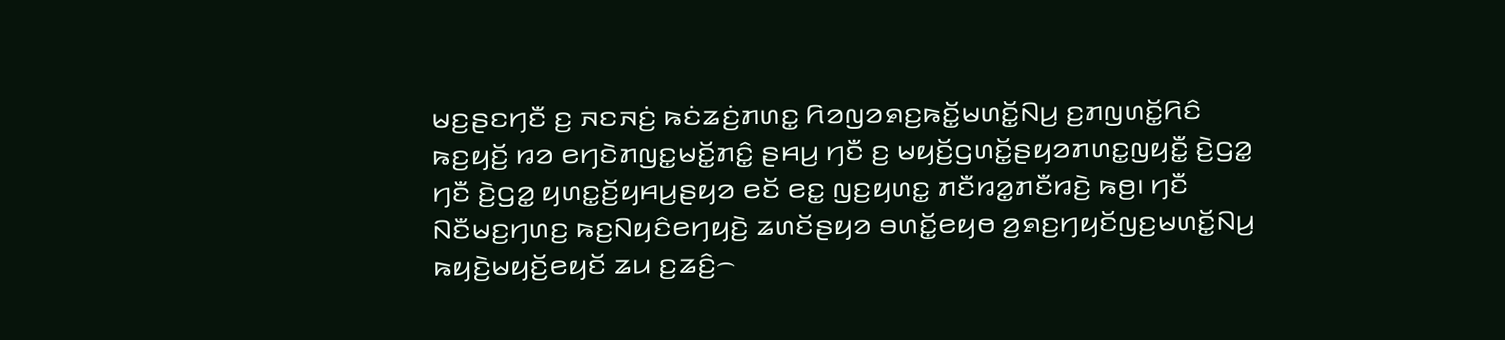ꤗꤢ꤬ꤔꤢꤚꤢꤪ ꤢ꤬ ꤏꤢꤏꤢꤦ꤬ ꤒꤢꤦꤘꤢꤦ꤬ꤊꤛꤢ꤭ ꤖꤤꤜꤤꤎꤢ꤬ꤒꤢꤩ꤭ꤗꤛꤢꤩ꤭ꤡꤣ꤬ ꤢ꤬ꤊꤜꤛꤢꤩ꤭ꤖꤢꤨ ꤒꤢ꤬ꤟꤢꤩ꤬ ꤙꤤ ꤕꤚꤢꤧꤊꤜꤢ꤭ꤗꤢꤩ꤭ꤊꤢꤨ꤭ ꤔꤌꤣ꤬ ꤚꤢꤪ ꤢ꤬ ꤗꤟꤢꤩ꤬ꤞꤛꤢꤩ꤭ꤔꤟꤤꤊꤛꤢ꤭ꤜꤟꤢꤪ꤭ ꤢꤧ꤬ꤞꤤ꤭ ꤚꤢꤪ ꤢꤧ꤬ꤞꤤ꤭ ꤟꤛꤢ꤭ꤢꤩ꤬ꤟꤌꤣ꤬ꤔꤟꤤ ꤕꤢꤩ ꤕꤢ꤭ ꤜꤢ꤬ꤟꤛꤢ꤭ ꤊꤢꤪꤙꤤ꤭ꤊꤢꤪꤙꤢꤧ꤬ ꤒꤥ꤬꤯ ꤚꤢꤪ ꤡꤢꤪꤗꤢ꤬ꤚꤛꤢ꤬ ꤒꤢ꤬ꤡꤟꤢꤨꤕꤚꤟꤢꤧ꤬ ꤘꤛꤢꤩꤔꤟꤤ ꤋꤛꤢꤩ꤭ꤕꤟꤥ ꤤ꤬ꤎꤢ꤬ꤚꤟꤢꤩꤜꤢ꤬ꤗꤛꤢꤩ꤭ꤡꤣ꤬ ꤒꤟꤢꤧ꤬ꤗꤟꤢꤩ꤬ꤕꤟꤢꤩ ꤘꤣ ꤢ꤬ꤘꤢꤨ꤬꤮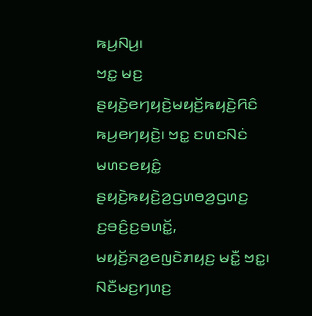ꤒꤣ꤬ꤡꤣ꤬꤯
ꤠꤢ꤭ ꤗꤢ꤬ ꤔꤟꤢꤧ꤬ꤕꤚꤟꤢꤧ꤬ꤗꤟꤢꤩ꤬ꤒꤟꤢꤧ꤬ꤖꤢꤨ ꤒꤣ꤬ꤕꤚꤟꤢꤧ꤬꤯ ꤠꤢ꤭ ꤢꤛꤢꤡꤢꤦ ꤗꤛꤢꤕꤟꤢꤨ꤭ ꤔꤟꤢꤧ꤬ꤒꤟꤢꤧ꤬ꤤ꤬ꤞꤛꤥꤤ꤬ꤞꤛꤢ꤬ ꤢ꤬ꤋꤢꤨ꤬ꤢ꤬ꤋꤛꤢꤩ꤭, ꤗꤟꤢꤩ꤬ꤏꤤ꤬ꤕꤜꤢꤧꤊꤟꤢ꤬ ꤗꤢꤪ꤭ ꤠꤢ꤭꤯
ꤡꤢꤪꤗꤢ꤬ꤚꤛꤢ꤬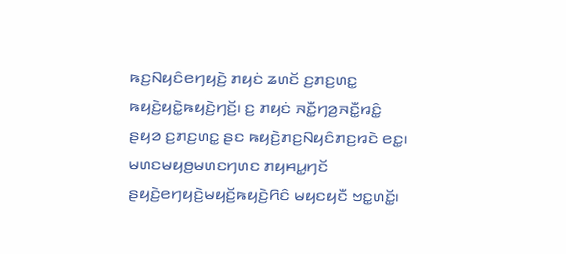ꤒꤢ꤬ꤡꤟꤢꤨꤕꤚꤟꤢꤧ꤬ ꤊꤟꤢꤦ ꤘꤛꤢꤩ ꤢ꤬ꤊꤢ꤬ꤛꤢ꤭ ꤒꤟꤢꤧ꤬ꤟꤢꤧ꤭ꤒꤟꤢꤧ꤬ꤚꤢꤩ꤬꤯ ꤢ꤬ ꤊꤟꤢꤦ ꤏꤢꤪ꤭ꤚꤤ꤬ꤏꤢꤪ꤭ꤙꤢꤨ꤭ ꤔꤟꤤ ꤢ꤬ꤊꤢ꤬ꤛꤢ꤭ ꤔꤢ ꤒꤟꤢꤧ꤬ꤊꤢ꤬ꤡꤟꤢꤨꤊꤢ꤬ꤙꤢꤧ ꤕꤢ꤭꤯
ꤗꤛꤢꤗꤟꤥ꤬ꤗꤛꤢꤚꤛꤢ ꤊꤟꤌꤣ꤭ꤚꤢꤩ ꤔꤟꤢꤧ꤬ꤕꤚꤟꤢꤧ꤬ꤗꤟꤢꤩ꤬ꤒꤟꤢꤧ꤬ꤖꤢꤨ ꤗꤟꤢꤟꤢꤪ ꤠꤢ꤭ꤛꤢꤩ꤭꤯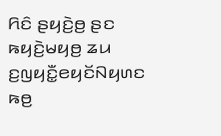ꤖꤢꤨ ꤔꤟꤢꤧ꤬ꤥ꤬ ꤔꤢ ꤒꤟꤢꤧ꤬ꤗꤟꤥ꤬ ꤘꤣ ꤢ꤬ꤜꤟꤢꤪ꤭ꤕꤟꤢꤩꤡꤟꤛꤢ ꤒꤥ꤬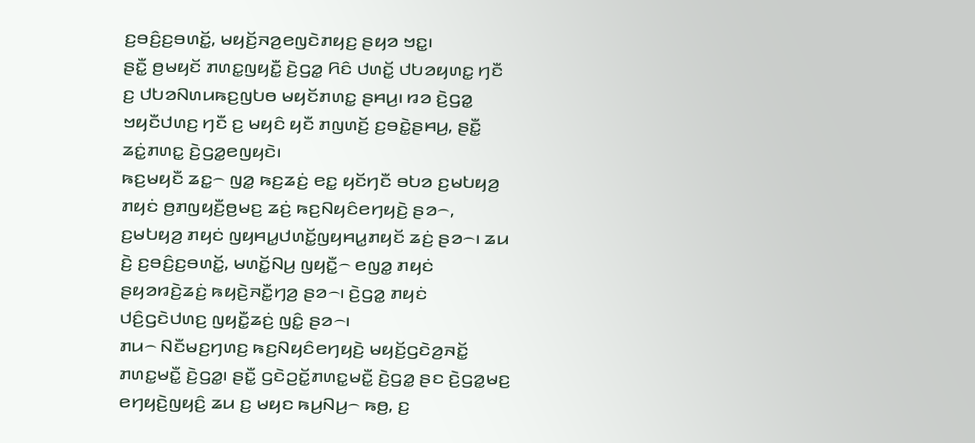ꤢ꤬ꤋꤢꤨ꤬ꤢ꤬ꤋꤛꤢꤩ꤭, ꤗꤟꤢꤩ꤬ꤏꤤ꤬ꤕꤜꤢꤧꤊꤟꤢ꤬ ꤔꤟꤤ ꤠꤢ꤭꤯
ꤔꤢꤪ꤭ ꤥ꤬ꤗꤟꤢꤩ ꤊꤛꤢ꤭ꤜꤟꤢꤪ꤭ ꤢꤧ꤬ꤞꤤ꤭ ꤖꤢꤨ ꤓꤛꤢꤩ꤭ ꤓꤝꤤꤟꤛꤢ꤭ ꤚꤢꤪ ꤢ꤬ ꤓꤝꤤꤡꤛꤣꤒꤢ꤬ꤜꤝꤥ ꤗꤟꤢꤩꤊꤛꤢ꤭ ꤔꤌꤣ꤬꤯ ꤙꤤ ꤢꤧ꤬ꤞꤤ꤭ ꤠꤟꤢꤪꤓꤛꤢ꤬ ꤚꤢꤪ ꤢ꤬ ꤗꤟꤢꤨ ꤟꤢꤪ ꤊꤜꤛꤢꤩ꤬ ꤢ꤬ꤋꤢꤧ꤭ꤔꤌꤣ꤬, ꤔꤢꤪ꤭ ꤘꤢꤦ꤭ꤊꤛꤢ꤭ ꤢꤧ꤬ꤞꤤ꤭ꤕꤜꤟꤢꤧ꤯
ꤒꤢ꤬ꤗꤟꤢꤪ ꤘꤢ꤭꤮ ꤜꤤ꤭ ꤒꤢ꤬ꤘꤢꤦ꤬ ꤕꤢ꤭ ꤟꤢꤩꤚꤢꤪ ꤋꤝꤤ ꤢ꤬ꤗꤝꤟꤤ꤬ ꤊꤟꤢꤦ ꤥ꤬ꤊꤜꤟꤢꤪ꤬ꤥ꤬ꤗꤢ꤬ ꤘꤢꤦ꤬ ꤒꤢ꤬ꤡꤟꤢꤨꤕꤚꤟꤢꤧ꤬ ꤔꤤ꤮, ꤢ꤬ꤗꤝꤟꤤ꤬ ꤊꤟꤢꤦ ꤜꤟꤌꤣ꤭ꤓꤛꤢꤩ꤭ꤜꤟꤌꤣ꤭ꤊꤟꤢꤩ ꤘꤢꤦ꤬ ꤔꤤ꤮꤯ ꤘꤣ ꤢꤧ꤬ ꤢ꤬ꤋꤢꤨ꤬ꤢ꤬ꤋꤛꤢꤩ꤭, ꤗꤛꤢꤩ꤭ꤡꤣ꤬ ꤜꤟꤢꤪ꤭꤮ ꤕꤜꤤ꤭ ꤊꤟꤢꤦ ꤔꤟꤤꤙꤢꤧ꤬ꤘꤢꤦ꤬ ꤒꤟꤢꤧ꤬ꤏꤢꤪ꤭ꤚꤤ꤬ ꤔꤤ꤮꤯ ꤢꤧ꤬ꤞꤤ꤭ ꤊꤟꤢꤦ ꤓꤢꤨ꤬ꤞꤢꤧꤓꤛꤢ꤬ ꤜꤟꤢꤪ꤭ꤘꤢꤦ꤬ ꤜꤢꤨ꤭ ꤔꤤ꤮꤯
ꤊꤣ꤮ ꤡꤢꤪꤗꤢ꤬ꤚꤛꤢ꤬ ꤒꤢ꤬ꤡꤟꤢꤨꤕꤚꤟꤢꤧ꤬ ꤗꤟꤢꤩ꤬ꤞꤢꤧꤤ꤬ꤏꤢꤩ꤭ ꤊꤛꤢ꤭ꤗꤢꤪ꤭ ꤢꤧ꤬ꤞꤤ꤭꤯ ꤔꤢꤪ꤭ ꤞꤢꤧꤑꤢꤩ꤭ꤊꤛꤢ꤭ꤗꤢꤪ꤭ ꤢꤧ꤬ꤞꤤ꤭ ꤔꤢ ꤢꤧ꤬ꤞꤤ꤭ꤗꤢ꤬ ꤕꤚꤟꤢꤧ꤬ꤜꤟꤢꤨ꤬ ꤘꤣ ꤢ꤬ ꤗꤟꤢ ꤒꤣ꤬ꤡꤣ꤬꤮ ꤒꤥ꤬, ꤢ꤬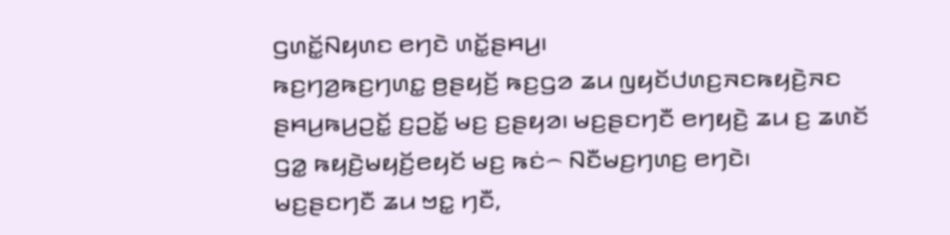ꤞꤛꤢꤩ꤭ꤡꤟꤛꤢ ꤕꤚꤢꤧ ꤛꤢꤩ꤭ꤔꤌꤣ꤬꤯
ꤒꤢ꤬ꤚꤤ꤬ꤒꤢ꤬ꤚꤛꤢ꤭ ꤥ꤬ꤔꤟꤢꤩ꤬ ꤒꤢ꤬ꤞꤤ ꤘꤣ ꤜꤟꤢꤩꤓꤛꤢ꤬ꤏꤢꤒꤟꤢꤧ꤬ꤏꤢ ꤔꤌꤣ꤬ꤒꤣ꤬ꤑꤢꤩ꤭ ꤢ꤬ꤑꤢꤩ꤭ ꤗꤢ꤬ ꤢ꤬ꤔꤟꤤ꤯ ꤗꤢ꤬ꤔꤢꤚꤢꤪ ꤕꤚꤟꤢꤧ꤬ ꤘꤣ ꤢ꤬ ꤘꤛꤢꤩ ꤞꤤ꤭ ꤒꤟꤢꤧ꤬ꤗꤟꤢꤩ꤬ꤕꤟꤢꤩ ꤗꤢ꤬ ꤒꤢꤦ꤮ ꤡꤢꤪꤗꤢ꤬ꤚꤛꤢ꤬ ꤕꤚꤢꤧ꤯
ꤗꤢ꤬ꤔꤢꤚꤢꤪ ꤘꤣ ꤠꤢ꤭ ꤚꤢꤪ,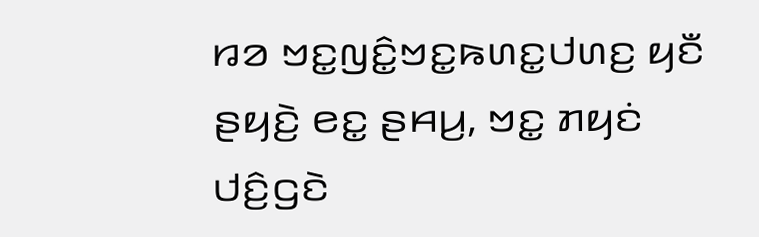ꤙꤤ ꤠꤢ꤭ꤜꤢꤨ꤭ꤠꤢ꤭ꤒꤛꤢ꤭ꤓꤛꤢ꤬ ꤟꤢꤪ ꤔꤟꤢꤧ꤬ ꤕꤢ꤭ ꤔꤌꤣ꤬, ꤠꤢ꤭ ꤊꤟꤢꤦ ꤓꤢꤨ꤬ꤞꤢꤧ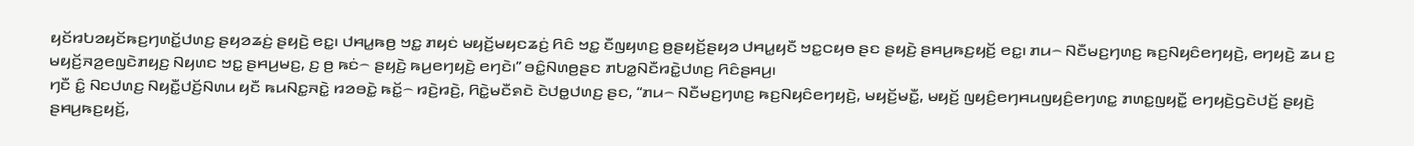ꤟꤢꤩꤙꤝꤤꤟꤢꤩꤒꤢ꤬ꤚꤛꤢꤩ꤭ꤓꤛꤢ꤬ ꤔꤟꤤꤘꤢꤦ꤬ ꤔꤟꤢꤧ꤬ ꤕꤢ꤭꤯ ꤓꤌꤣ꤭ꤒꤥ꤬ ꤠꤢ꤭ ꤊꤟꤢꤦ ꤗꤟꤢꤩ꤬ꤗꤟꤢꤘꤢꤦ꤬ ꤖꤢꤨ ꤠꤢ꤭ ꤢꤪꤜꤟꤛꤢ꤬ ꤥ꤬ꤔꤟꤢꤩ꤬ꤔꤟꤤ ꤓꤌꤣ꤭ꤟꤢꤪ ꤠꤢ꤭ꤍꤟꤥ ꤔꤢ ꤔꤟꤢꤧ꤬ ꤔꤌꤣ꤬ꤒꤢ꤬ꤟꤢꤩ꤬ ꤕꤢ꤭꤯ ꤊꤣ꤮ ꤡꤢꤪꤗꤢ꤬ꤚꤛꤢ꤬ ꤒꤢ꤬ꤡꤟꤢꤨꤕꤚꤟꤢꤧ꤬, ꤕꤚꤟꤢꤧ꤬ ꤘꤣ ꤢ꤬ ꤗꤟꤢꤩ꤬ꤏꤤ꤬ꤕꤜꤢꤧꤊꤟꤢ꤬ ꤡꤟꤛꤢ ꤠꤢ꤭ ꤔꤌꤣ꤬ꤗꤢ꤬, ꤢ꤬ ꤥ꤬ ꤒꤢꤦ꤮ ꤔꤟꤢꤧ꤬ ꤒꤣ꤬ꤕꤚꤟꤢꤧ꤬ ꤕꤚꤢꤧ꤯” ꤋꤢꤨ꤭ꤡꤛꤥ꤬ꤔꤢ ꤊꤝꤤ꤭ꤡꤢꤪꤙꤢꤧ꤭ꤓꤛꤢ꤬ ꤖꤢꤨꤔꤌꤣ꤬꤯
ꤚꤢꤪ ꤢꤨ꤭ ꤡꤢꤓꤛꤢ꤬ ꤡꤟꤢꤪ꤭ꤓꤢꤩ꤬ꤡꤛꤣ ꤟꤢꤪ ꤒꤣꤡꤢ꤭ꤏꤢꤧ꤭ ꤙꤤꤋꤢꤧ꤭ ꤒꤢꤩ꤭꤮ ꤙꤢꤧ꤬ꤙꤢꤧ꤬, ꤖꤢꤧ꤭ꤗꤢꤪꤎꤢꤧ ꤢꤧꤓꤥ꤭ꤓꤛꤢ꤬ ꤔꤢ, “ꤊꤣ꤮ ꤡꤢꤪꤗꤢ꤬ꤚꤛꤢ꤬ ꤒꤢ꤬ꤡꤟꤢꤨꤕꤚꤟꤢꤧ꤬, ꤗꤟꤢꤩ꤬ꤗꤢꤪ꤭, ꤗꤟꤢꤩ꤬ ꤜꤟꤢꤨ꤬ꤕꤚꤌꤣꤜꤟꤢꤨ꤬ꤕꤚꤛꤢ꤭ ꤊꤛꤢ꤭ꤜꤟꤢꤪ꤭ ꤕꤚꤟꤢꤧ꤬ꤞꤢꤧꤓꤢꤩ꤬ ꤔꤟꤢꤧ꤬ ꤔꤌꤣ꤬ꤒꤢ꤬ꤟꤢꤩ꤬,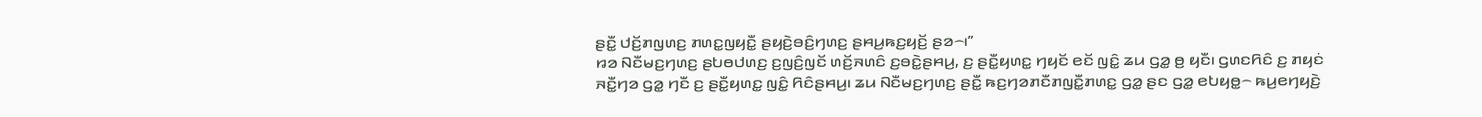ꤔꤢꤪ꤭ ꤓꤢꤩ꤬ꤊꤜꤛꤢ꤬ ꤊꤛꤢ꤭ꤜꤟꤢꤪ꤭ ꤔꤟꤢꤧ꤬ꤋꤢꤨ꤬ꤚꤛꤢ꤬ ꤔꤌꤣ꤬ꤒꤢ꤬ꤟꤢꤩ꤬ ꤔꤤ꤮꤯”
ꤙꤤ ꤡꤢꤪꤗꤢ꤬ꤚꤛꤢ꤬ ꤔꤝꤥꤓꤛꤢ꤬ ꤢ꤬ꤜꤢꤨ꤬ꤜꤢꤩ ꤛꤢꤩ꤬ꤏꤛꤢꤨ ꤢ꤬ꤋꤢꤧ꤭ꤔꤌꤣ꤬, ꤢ꤬ ꤔꤢꤪ꤭ꤟꤛꤢ꤭ ꤚꤟꤢꤩ ꤕꤢꤩ ꤜꤢꤨ꤭ ꤘꤣ ꤞꤤ꤭ ꤥ꤬ ꤟꤢꤪ꤯ ꤞꤛꤢꤖꤢꤨ ꤢ꤬ ꤊꤟꤢꤦ ꤏꤢꤪ꤭ꤚꤤ ꤞꤤ꤭ ꤚꤢꤪ ꤢ꤬ ꤔꤢꤪ꤭ꤟꤛꤢ꤭ ꤜꤢꤨ꤭ ꤖꤢꤨꤔꤌꤣ꤬꤯ ꤘꤣ ꤡꤢꤪꤗꤢ꤬ꤚꤛꤢ꤬ ꤔꤢꤪ꤭ ꤒꤢ꤬ꤚꤤꤊꤢꤪꤊꤜꤢꤪ꤭ꤊꤛꤢ꤭ ꤞꤤ꤭ ꤔꤢ ꤞꤤ꤭ ꤕꤝꤟꤥ꤭꤮ ꤒꤣ꤬ꤕꤚꤟꤢꤧ꤬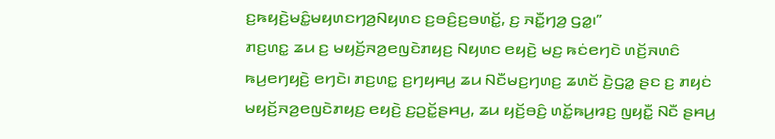ꤢ꤬ꤒꤟꤢꤧ꤬ꤗꤢꤨ꤭ꤗꤟꤛꤢꤚꤤ꤬ꤡꤟꤛꤢ ꤢ꤬ꤋꤢꤨ꤬ꤢ꤬ꤋꤛꤢꤩ꤭, ꤢ꤬ ꤏꤢꤪ꤭ꤚꤤ꤬ ꤞꤤ꤭꤯”
ꤊꤢ꤬ꤛꤢ꤭ ꤘꤣ ꤢ꤬ ꤗꤟꤢꤩ꤬ꤏꤤ꤬ꤕꤜꤢꤧꤊꤟꤢ꤬ ꤡꤟꤛꤢ ꤕꤟꤢꤧ꤬ ꤗꤢ꤬ ꤒꤢꤦꤕꤚꤢꤧ ꤛꤢꤩ꤬ꤏꤛꤢꤨ ꤒꤣ꤬ꤕꤚꤟꤢꤧ꤬ ꤕꤚꤢꤧ꤯ ꤊꤢ꤬ꤛꤢ꤭ ꤢ꤬ꤚꤟꤌꤣ꤬ ꤘꤣ ꤡꤢꤪꤗꤢ꤬ꤚꤛꤢ꤬ ꤘꤛꤢꤩ ꤢꤧ꤬ꤞꤤ꤭ ꤔꤢ ꤢ꤬ ꤊꤟꤢꤦ ꤗꤟꤢꤩ꤬ꤏꤤ꤬ꤕꤜꤢꤧꤊꤟꤢ꤬ ꤕꤟꤢꤧ꤬ ꤢ꤬ꤑꤢꤩ꤭ꤔꤌꤣ꤬, ꤘꤣ ꤟꤢꤩ꤬ꤋꤢꤨ꤬ ꤛꤢꤩ꤭ꤒꤣ꤬ꤙꤢ꤬ ꤜꤟꤢꤪ꤭ ꤡꤢꤪ ꤔꤌꤣ꤬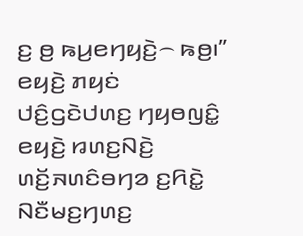ꤢ꤬ ꤥ꤬ ꤒꤣ꤬ꤕꤚꤟꤢꤧ꤬꤮ ꤒꤥ꤬꤯”
ꤕꤟꤢꤧ꤬ ꤊꤟꤢꤦ ꤓꤢꤨ꤬ꤞꤢꤧꤓꤛꤢ꤬ ꤚꤟꤥꤜꤢꤨ꤭ ꤕꤟꤢꤧ꤬ ꤙꤛꤢ꤬ꤡꤢꤧ꤬ ꤛꤢꤩ꤬ꤏꤛꤢꤨꤋꤚꤤ ꤢ꤬ꤖꤢꤧ꤭ ꤡꤢꤪꤗꤢ꤬ꤚꤛꤢ꤬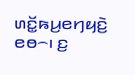ꤛꤢꤩ꤭ꤒꤣ꤬ꤕꤚꤟꤢꤧ꤬ ꤕꤥ꤮꤯ ꤢ꤬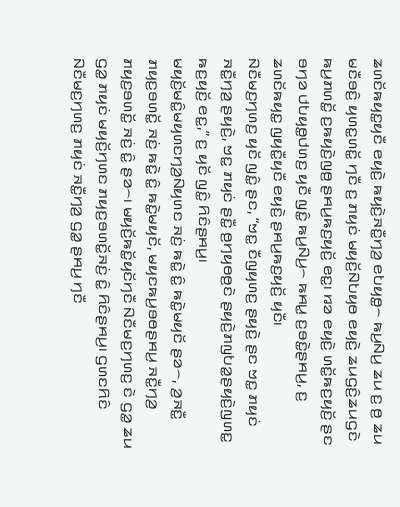ꤘꤛꤢꤩꤒꤟꤢ꤭ꤟꤢꤪ ꤕꤟꤢꤧ꤬ ꤒꤟꤢꤧ꤬ꤏꤢꤪ꤭ꤚꤤ꤬ ꤕꤝꤟꤥ꤭꤮ ꤒꤣ꤬ꤡꤣ꤬ ꤘꤣ ꤢ꤬ ꤥ꤬ ꤘꤣ ꤗꤢꤪꤋꤢꤨ꤬ ꤟꤛꤢ꤭ꤛꤢꤩ꤭ ꤚꤢꤪ ꤢ꤬ ꤊꤟꤢꤦ ꤗꤟꤢꤩ꤬ꤡꤝꤟꤥ ꤕꤟꤢꤧ꤬ ꤘꤣꤞꤢꤨ꤬ꤘꤣꤞꤢꤧ ꤒꤣ꤬ꤊꤛꤢꤩ꤭ ꤢ꤬ꤒꤟꤢꤧ꤬ꤜꤥ꤬ ꤔꤌꤣ꤬ꤒꤢ꤬ꤟꤢꤩ꤬ ꤕꤢ꤭꤯ ꤙꤤ ꤕꤟꤢꤧ꤬ ꤛꤢꤩ꤭ꤒꤢ꤬ꤟꤢꤩ꤬ ꤔꤢ ꤋꤚꤤ ꤓꤝꤟꤥ꤭ꤓꤛꤢ꤬ ꤟꤢꤪ ꤜꤢꤨ꤭ ꤒꤣ꤬ꤡꤣ꤬꤮ ꤒꤌꤣ꤭ ꤢ꤬ꤋꤢꤧ꤭ꤔꤌꤣ꤬, ꤢ꤬ ꤘꤛꤢꤩꤒꤟꤢ꤭ ꤜꤟꤢꤪ꤭ꤟꤢꤪ ꤕꤟꤢꤧ꤬ ꤔꤌꤣ꤬ꤒꤢ꤬ꤟꤢꤩ꤬ ꤟꤢꤪ꤯
ꤡꤢꤪꤗꤢ꤬ꤚꤛꤢ꤬ ꤟꤢꤩ ꤜꤢꤨ꤭ ꤔꤢ, “ꤠꤢ꤭ ꤢꤪꤜꤟꤛꤢ꤬ ꤔꤟꤢꤧ꤬ ꤔꤢ ꤠꤢ꤭ ꤊꤟꤢꤦ ꤏꤢꤪ꤭ꤚꤤ꤬ ꤔꤟꤢꤧ꤬, ꤠꤢ꤭ ꤊꤟꤢꤦ ꤔꤢꤪ꤭ ꤥ꤬ꤚꤟꤥꤥ꤬ꤢꤧ ꤔꤟꤢꤧ꤬ꤊꤜꤝꤤ꤭ꤔꤟꤢꤧ꤬ꤜꤛꤢ꤭ ꤒꤢ꤬ꤟꤢꤩ꤬ ꤕꤢ꤭,” ꤢ꤬ ꤟꤢꤩ ꤜꤢꤨ꤭ ꤖꤢꤨꤔꤌꤣ꤬꤯
ꤗꤟꤢꤩ꤬ꤗꤢꤨ꤭ꤗꤟꤛꤢꤚꤤ꤬ꤡꤟꤛꤢ ꤏꤢꤦ꤬ ꤒꤢꤧ꤭ ꤢꤨ꤭ ꤒꤢꤧ꤭ꤗꤟꤢꤩ ꤔꤤ꤮, ꤤ꤬ꤏꤢꤪ꤭ ꤊꤟꤢ꤬ꤋꤛꤢꤩ꤭ ꤏꤢꤦ꤬ ꤒꤢꤧ꤭ ꤢꤨ꤭ ꤒꤢꤧ꤭ꤗꤟꤢꤩ, ꤗꤟꤢꤒꤣ꤬ꤋꤥꤔꤌꤣ꤬ ꤏꤢꤪ꤭ꤚꤤ꤬ ꤊꤟꤢ꤬ꤋꤛꤢꤩ꤭ ꤏꤢꤦ꤬ ꤢꤨ꤭ ꤔꤤ꤮꤯ ꤗꤟꤢꤩ꤬ꤒꤢꤩ꤭ꤟꤢꤩꤚꤢꤪ ꤡꤢꤪꤗꤢ꤬ꤚꤛꤢ꤬ ꤢꤧ ꤞꤤ꤭ ꤘꤣ ꤞꤤ꤭ ꤊꤟꤢꤦ ꤗꤟꤢꤩ꤬ꤚꤛꤢ ꤊꤟꤢ꤬ꤋꤛꤢꤩ꤭ꤏꤢꤦ꤬ ꤢꤨ꤭ ꤖꤢꤨꤔꤌꤣ꤬꤯ ꤞꤛꤢꤖꤢꤨ ꤡꤢꤪꤗꤢ꤬ꤚꤛꤢ꤬ ꤊꤟꤢꤦ ꤏꤢꤪ꤭ꤚꤤ꤬ ꤞꤤ꤭ ꤔꤌꤣ꤬ ꤚꤢꤪ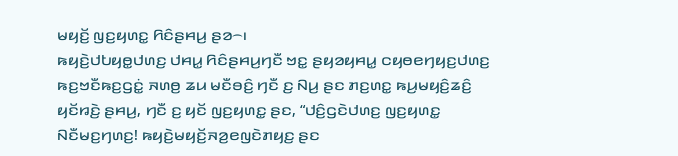ꤗꤟꤢꤩ꤬ ꤜꤢ꤬ꤟꤛꤢ꤭ ꤖꤢꤨꤔꤌꤣ꤬ ꤔꤤ꤮꤯
ꤒꤟꤢꤧ꤬ꤓꤝꤟꤥ꤭ꤓꤛꤢ꤬ ꤓꤌꤣ꤭ ꤖꤢꤨꤔꤌꤣ꤬ꤚꤢꤪ ꤠꤢ꤭ ꤔꤟꤤꤟꤌꤣ꤭ ꤍꤟꤥꤕꤚꤟꤢ꤬ꤓꤛꤢ꤬ ꤒꤢ꤬ꤠꤢꤪꤒꤢ꤬ꤞꤢꤦ꤭ ꤏꤛꤥ꤬ ꤘꤣ ꤗꤢꤪꤋꤢꤨ꤬ ꤚꤢꤪ ꤢ꤬ ꤡꤣ꤬ ꤔꤢ ꤊꤢ꤬ꤛꤢ꤭ ꤒꤣ꤬ꤗꤟꤢꤨ꤬ꤘꤢꤨ꤬ ꤟꤢꤩꤙꤢꤧ꤬ ꤔꤌꤣ꤬, ꤚꤢꤪ ꤢ꤬ ꤟꤢꤩ ꤜꤢ꤬ꤟꤛꤢ꤭ ꤔꤢ, “ꤓꤢꤨ꤬ꤞꤢꤧꤓꤛꤢ꤬ ꤜꤢ꤬ꤟꤛꤢ꤭ ꤡꤢꤪꤗꤢ꤬ꤚꤛꤢ꤬! ꤒꤟꤢꤧ꤬ꤗꤟꤢꤩ꤬ꤏꤤ꤬ꤕꤜꤢꤧꤊꤟꤢ꤬ ꤔꤢ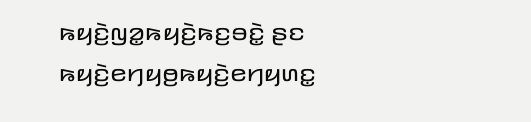ꤒꤟꤢꤧ꤬ꤜꤤ꤭ꤒꤟꤢꤧ꤬ꤒꤢ꤬ꤋꤢꤧ꤭ ꤔꤢ ꤒꤟꤢꤧ꤬ꤕꤚꤟꤥ꤬ꤒꤟꤢꤧ꤬ꤕꤚꤟꤛꤢ꤭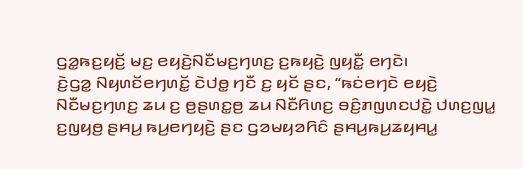ꤞꤤ꤭ꤒꤢ꤬ꤟꤢꤩ꤬ ꤗꤢ꤬ ꤕꤟꤢꤧ꤬ꤡꤢꤪꤗꤢ꤬ꤚꤛꤢ꤬ ꤢ꤬ꤒꤟꤢꤧ꤬ ꤜꤟꤢꤪ꤭ ꤕꤚꤢꤧ꤯
ꤢꤧ꤬ꤞꤤ꤭ ꤡꤟꤛꤢꤩꤕꤚꤛꤢꤩ꤭ ꤢꤧꤓꤥ꤭ ꤚꤢꤪ ꤢ꤬ ꤟꤢꤩ ꤔꤢ, “ꤒꤢꤦꤕꤚꤢꤧ ꤕꤟꤢꤧ꤬ ꤡꤢꤪꤗꤢ꤬ꤚꤛꤢ꤬ ꤘꤣ ꤢ꤬ ꤥ꤬ꤔꤛꤢ꤭ꤥ꤬ ꤘꤣ ꤡꤢꤪꤖꤛꤢ꤬ ꤋꤢꤨ꤬ꤊꤜꤛꤢꤓꤢꤧ꤭ ꤓꤛꤢ꤬ꤜꤣ꤭ ꤢ꤬ꤜꤟꤥ꤬ ꤔꤌꤣ꤬ ꤒꤣ꤬ꤕꤚꤟꤢꤧ꤬ ꤔꤢ ꤞꤤꤗꤟꤤꤖꤢꤨ ꤔꤌꤣ꤬ꤒꤣ꤬ꤘꤟꤌꤣ꤭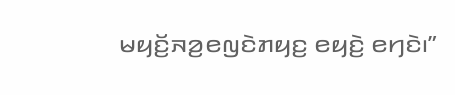ꤗꤟꤢꤩ꤬ꤏꤤ꤬ꤕꤜꤢꤧꤊꤟꤢ꤬ ꤕꤟꤢꤧ꤬ ꤕꤚꤢꤧ꤯”